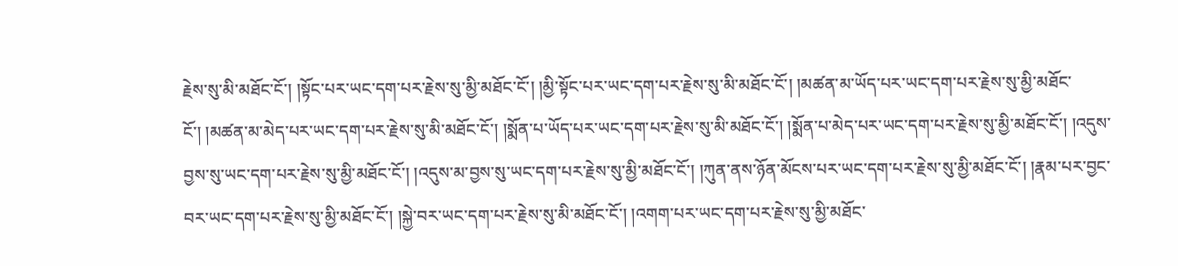རྗེས་སུ་མི་མཐོང་ངོ་། །སྟོང་པར་ཡང་དག་པར་རྗེས་སུ་མྱི་མཐོང་ངོ་། །མྱི་སྟོང་པར་ཡང་དག་པར་རྗེས་སུ་མི་མཐོང་ངོ་། །མཚན་མ་ཡོད་པར་ཡང་དག་པར་རྗེས་སུ་མྱི་མཐོང་ངོ་། །མཚན་མ་མེད་པར་ཡང་དག་པར་རྗེས་སུ་མི་མཐོང་ངོ་། །སྨོན་པ་ཡོད་པར་ཡང་དག་པར་རྗེས་སུ་མི་མཐོང་ངོ་། །སྨོན་པ་མེད་པར་ཡང་དག་པར་རྗེས་སུ་མྱི་མཐོང་ངོ་། །འདུས་བྱས་སུ་ཡང་དག་པར་རྗེས་སུ་མྱི་མཐོང་ངོ་། །འདུས་མ་བྱས་སུ་ཡང་དག་པར་རྗེས་སུ་མྱི་མཐོང་ངོ་། །ཀུན་ནས་ཉོན་མོངས་པར་ཡང་དག་པར་རྗེས་སུ་མྱི་མཐོང་ངོ་། །རྣམ་པར་བྱང་བར་ཡང་དག་པར་རྗེས་སུ་མྱི་མཐོང་ངོ་། །སྐྱེ་བར་ཡང་དག་པར་རྗེས་སུ་མི་མཐོང་ངོ་། །འགག་པར་ཡང་དག་པར་རྗེས་སུ་མྱི་མཐོང་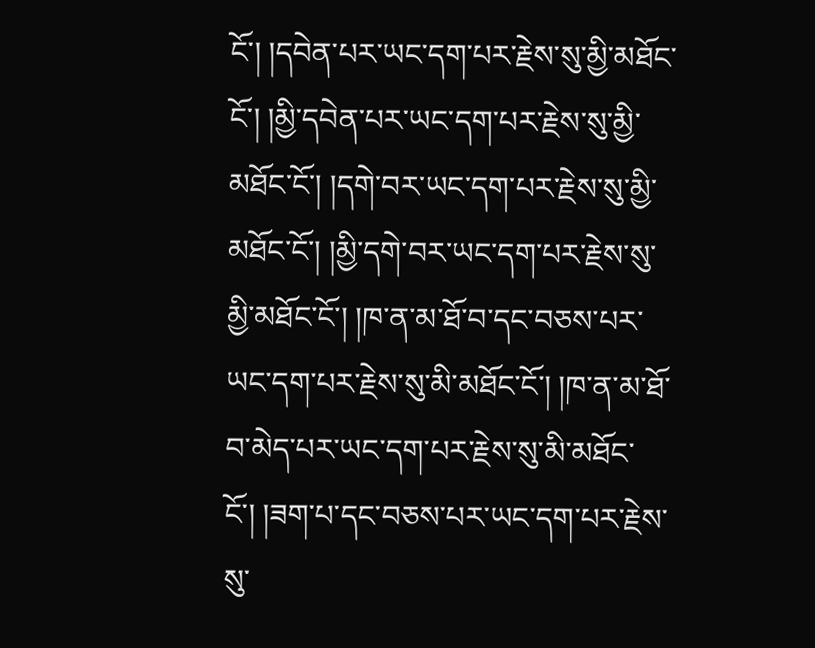ངོ་། །དབེན་པར་ཡང་དག་པར་རྗེས་སུ་མྱི་མཐོང་ངོ་། །མྱི་དབེན་པར་ཡང་དག་པར་རྗེས་སུ་མྱི་མཐོང་ངོ་། །དགེ་བར་ཡང་དག་པར་རྗེས་སུ་མྱི་མཐོང་ངོ་། །མྱི་དགེ་བར་ཡང་དག་པར་རྗེས་སུ་མྱི་མཐོང་ངོ་། །ཁ་ན་མ་ཐོ་བ་དང་བཅས་པར་ཡང་དག་པར་རྗེས་སུ་མི་མཐོང་ངོ་། །ཁ་ན་མ་ཐོ་བ་མེད་པར་ཡང་དག་པར་རྗེས་སུ་མི་མཐོང་ངོ་། །ཟག་པ་དང་བཅས་པར་ཡང་དག་པར་རྗེས་སུ་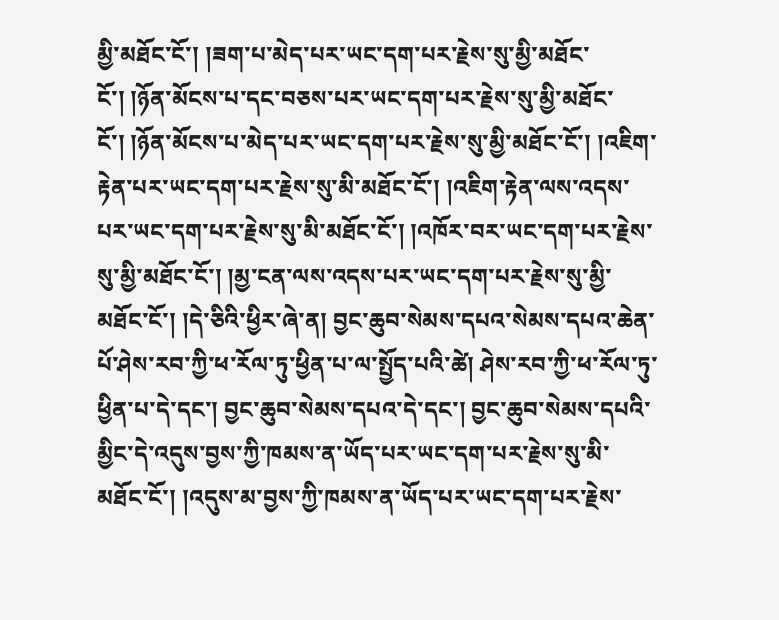མྱི་མཐོང་ངོ་། །ཟག་པ་མེད་པར་ཡང་དག་པར་རྗེས་སུ་མྱི་མཐོང་ངོ་། །ཉོན་མོངས་པ་དང་བཅས་པར་ཡང་དག་པར་རྗེས་སུ་མྱི་མཐོང་ངོ་། །ཉོན་མོངས་པ་མེད་པར་ཡང་དག་པར་རྗེས་སུ་མྱི་མཐོང་ངོ་། །འཇིག་རྟེན་པར་ཡང་དག་པར་རྗེས་སུ་མི་མཐོང་ངོ་། །འཇིག་རྟེན་ལས་འདས་པར་ཡང་དག་པར་རྗེས་སུ་མི་མཐོང་ངོ་། །འཁོར་བར་ཡང་དག་པར་རྗེས་སུ་མྱི་མཐོང་ངོ་། །མྱ་ངན་ལས་འདས་པར་ཡང་དག་པར་རྗེས་སུ་མྱི་མཐོང་ངོ་། །དེ་ཅིའི་ཕྱིར་ཞེ་ན། བྱང་ཆུབ་སེམས་དཔའ་སེམས་དཔའ་ཆེན་པོ་ཤེས་རབ་ཀྱི་ཕ་རོལ་ཏུ་ཕྱིན་པ་ལ་སྤྱོད་པའི་ཚེ། ཤེས་རབ་ཀྱི་ཕ་རོལ་ཏུ་ཕྱིན་པ་དེ་དང་། བྱང་ཆུབ་སེམས་དཔའ་དེ་དང་། བྱང་ཆུབ་སེམས་དཔའི་མྱིང་དེ་འདུས་བྱས་ཀྱི་ཁམས་ན་ཡོད་པར་ཡང་དག་པར་རྗེས་སུ་མི་མཐོང་ངོ་། །འདུས་མ་བྱས་ཀྱི་ཁམས་ན་ཡོད་པར་ཡང་དག་པར་རྗེས་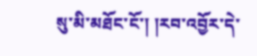སུ་མི་མཐོང་ངོ་། །རབ་འབྱོར་དེ་